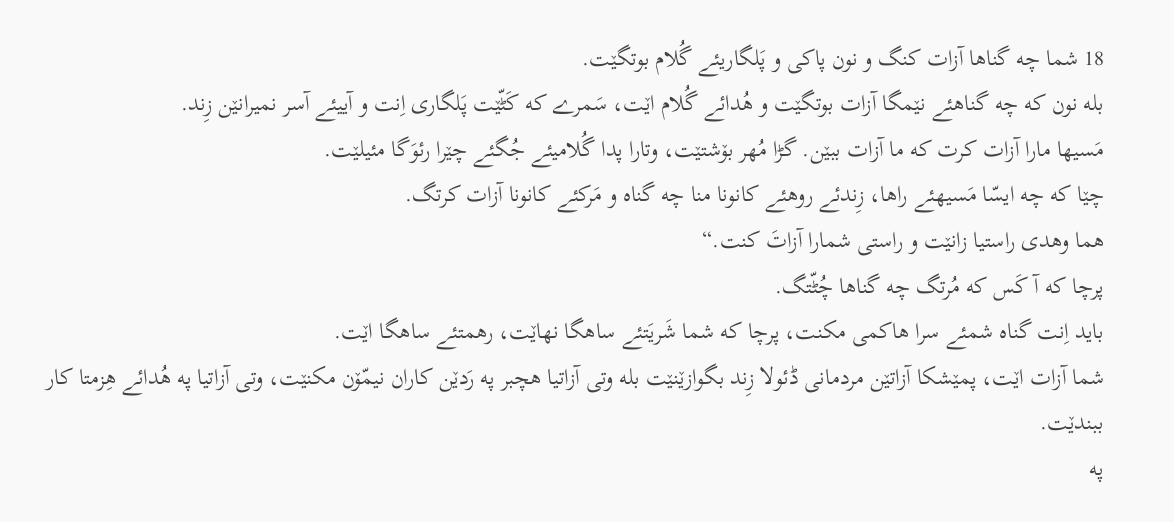18 شما چه گناها آزات کنگ و نون پاکی و پَلگاریئے گُلام بوتگێت.
بله نون که چه گناهئے نێمگا آزات بوتگێت و هُدائے گُلام اێت، سَمرے که کَٹّێت پَلگاری اِنت و آییئے آسر نمیرانێن زِند.
مَسیها مارا آزات کرت که ما آزات ببێن. گڑا مُهر بۆشتێت، وتارا پدا گُلامیئے جُگئے چێرا رئوَگا مئیلێت.
چێا که چه ایسّا مَسیهئے راها، زِندئے روهئے کانونا منا چه گناه و مَرکئے کانونا آزات کرتگ.
هما وهدی راستیا زانێت و راستی شمارا آزاتَ کنت.“
پرچا که آ کَس که مُرتگ چه گناها چُٹّتگ.
باید اِنت گناه شمئے سرا هاکمی مکنت، پرچا که شما شَریَتئے ساهگا نهاێت، رهمتئے ساهگا اێت.
شما آزات اێت، پمێشکا آزاتێن مردمانی ڈئولا زِند بگوازێنێت بله وتی آزاتیا هچبر په رَدێن کاران نیمّۆن مکنێت، وتی آزاتیا په هُدائے هِزمتا کار ببندێت.
په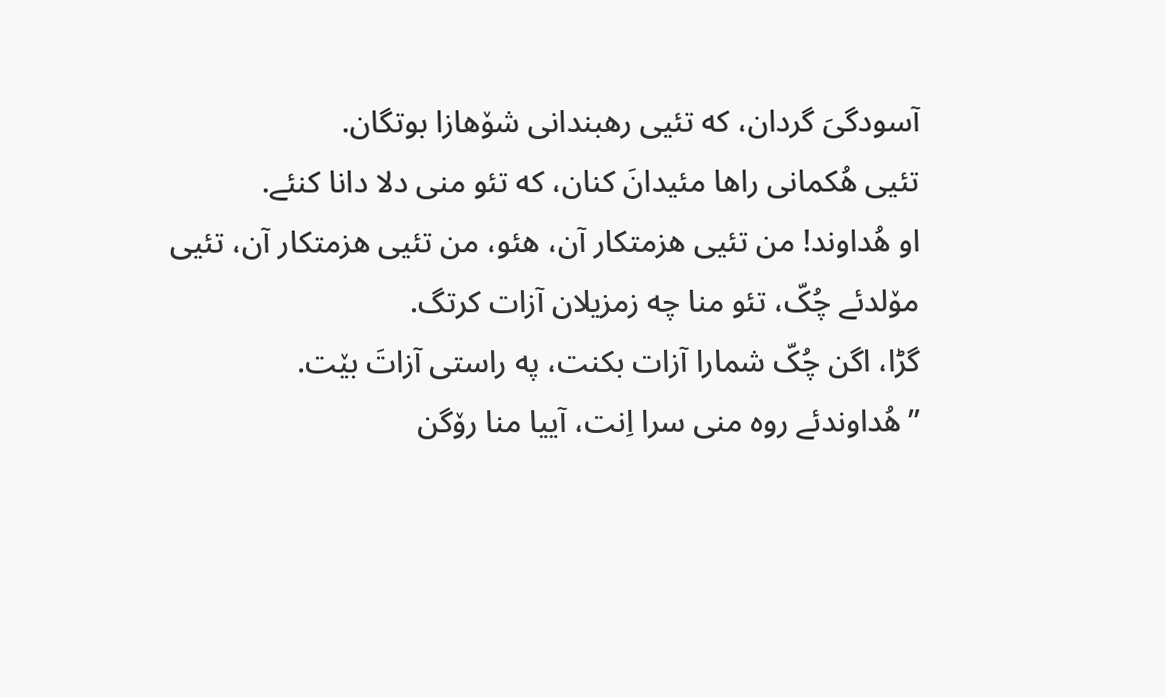آسودگیَ گردان، که تئیی رهبندانی شۆهازا بوتگان.
تئیی هُکمانی راها مئیدانَ کنان، که تئو منی دلا دانا کنئے.
او هُداوند! من تئیی هزمتکار آن، هئو، من تئیی هزمتکار آن، تئیی مۆلدئے چُکّ، تئو منا چه زمزیلان آزات کرتگ.
گڑا، اگن چُکّ شمارا آزات بکنت، په راستی آزاتَ بێت.
”هُداوندئے روه منی سرا اِنت، آییا منا رۆگن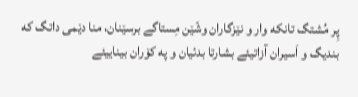پِر مُشتگ تانکه وار و نێزگاران وشّێن مِستاگے برسێنان، منا دێمی داتگ که بندیگ و اَسیران آزاتیئے بشارتا بدئیان و په کۆران بیناییئے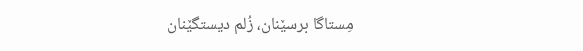مِستاگا برسێنان، زُلم دیستگێنان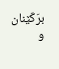برَکّێنان و